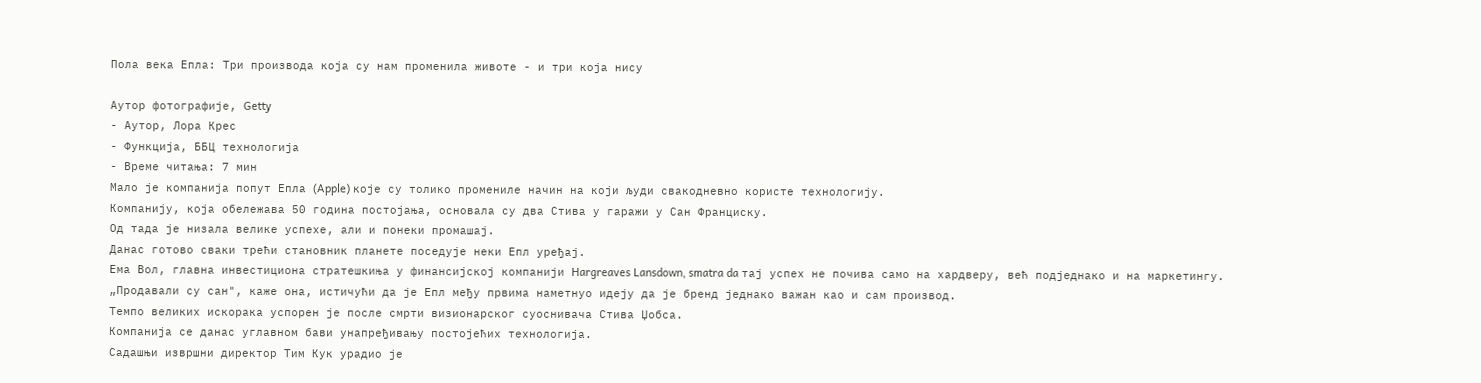Пола века Епла: Три производа која су нам променила животе - и три која нису

Аутор фотографије, Getty
- Аутор, Лора Крес
- Функција, ББЦ технологија
- Време читања: 7 мин
Мало је компанија попут Епла (Apple) које су толико промениле начин на који људи свакодневно користе технологију.
Компанију, која обележава 50 година постојања, основала су два Стива у гаражи у Сан Франциску.
Од тада је низала велике успехе, али и понеки промашај.
Данас готово сваки трећи становник планете поседује неки Епл уређај.
Ема Вол, главна инвестициона стратешкиња у финансијској компанији Hargreaves Lansdown, smatra da тај успех не почива само на хардверу, већ подједнако и на маркетингу.
„Продавали су сан", каже она, истичући да је Епл међу првима наметнуо идеју да је бренд једнако важан као и сам производ.
Темпо великих искорака успорен је после смрти визионарског суоснивача Стива Џобса.
Компанија се данас углавном бави унапређивању постојећих технологија.
Садашњи извршни директор Тим Кук урадио је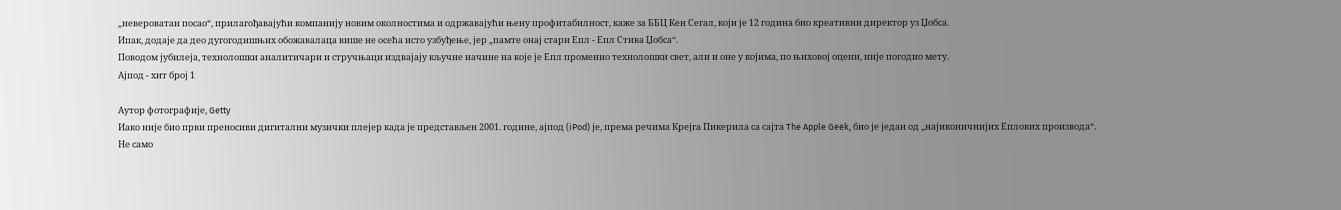„невероватан посао“, прилагођавајући компанију новим околностима и одржавајући њену профитабилност, каже за ББЦ Кен Сегал, који је 12 година био креативни директор уз Џобса.
Ипак, додаје да део дугогодишњих обожавалаца више не осећа исто узбуђење, јер „памте онај стари Епл - Епл Стива Џобса“.
Поводом јубилеја, технолошки аналитичари и стручњаци издвајају кључне начине на које је Епл променио технолошки свет, али и оне у којима, по њиховој оцени, није погодио мету.
Ајпод - хит број 1

Аутор фотографије, Getty
Иако није био први преносиви дигитални музички плејер када је представљен 2001. године, ајпод (iPod) је, према речима Крејга Пикерила са сајта The Apple Geek, био је један од „најиконичнијих Еплових производа“.
Не само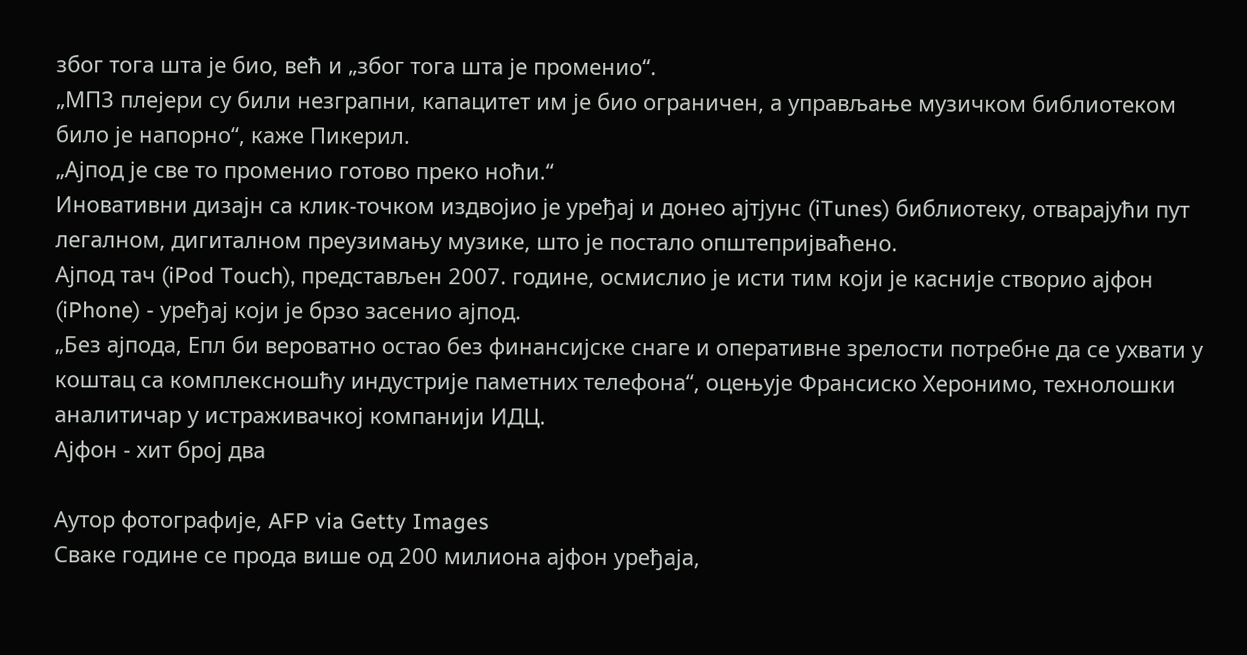због тога шта је био, већ и „због тога шта је променио“.
„МП3 плејери су били незграпни, капацитет им је био ограничен, а управљање музичком библиотеком било је напорно“, каже Пикерил.
„Ајпод је све то променио готово преко ноћи.“
Иновативни дизајн са клик-точком издвојио је уређај и донео ајтјунс (iTunes) библиотеку, отварајући пут легалном, дигиталном преузимању музике, што је постало општепријваћено.
Ајпод тач (iPod Touch), представљен 2007. године, осмислио је исти тим који је касније створио ајфон (iPhone) - уређај који је брзо засенио ајпод.
„Без ајпода, Епл би вероватно остао без финансијске снаге и оперативне зрелости потребне да се ухвати у коштац са комплексношћу индустрије паметних телефона“, оцењује Франсиско Херонимо, технолошки аналитичар у истраживачкој компанији ИДЦ.
Ајфон - хит број два

Аутор фотографије, AFP via Getty Images
Сваке године се прода више од 200 милиона ајфон уређаја,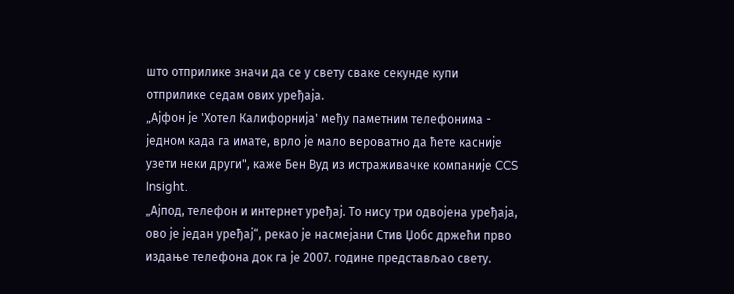што отприлике значи да се у свету сваке секунде купи отприлике седам ових уређаја.
„Ајфон је 'Хотел Калифорнија' међу паметним телефонима - једном када га имате, врло је мало вероватно да ћете касније узети неки други", каже Бен Вуд из истраживачке компаније CCS Insight.
„Ајпод, телефон и интернет уређај. То нису три одвојена уређаја, ово је један уређај“, рекао је насмејани Стив Џобс држећи прво издање телефона док га је 2007. године представљао свету.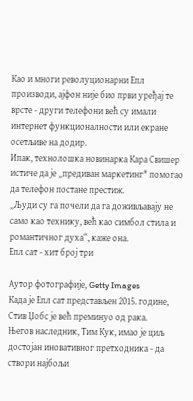Као и многи револуционарни Епл производи, ајфон није био први уређај те врсте - други телефони већ су имали интернет функционалности или екране осетљиве на додир.
Ипак, технолошка новинарка Кара Свишер истиче да је „предиван маркетинг" помогао да телефон постане престиж.
„Људи су га почели да га доживљавају не само као технику, већ као симбол стила и романтичног духа“, каже она.
Епл сат - хит број три

Аутор фотографије, Getty Images
Када је Епл сат представљен 2015. године, Стив Џобс је већ преминуо од рака.
Његов наследник, Тим Кук, имао је циљ достојан иновативног претходника - да створи најбољи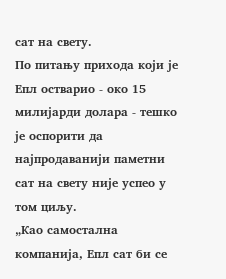сат на свету.
По питању прихода који је Епл остварио - око 15 милијарди долара - тешко је оспорити да најпродаванији паметни сат на свету није успео у том циљу.
„Као самостална компанија, Епл сат би се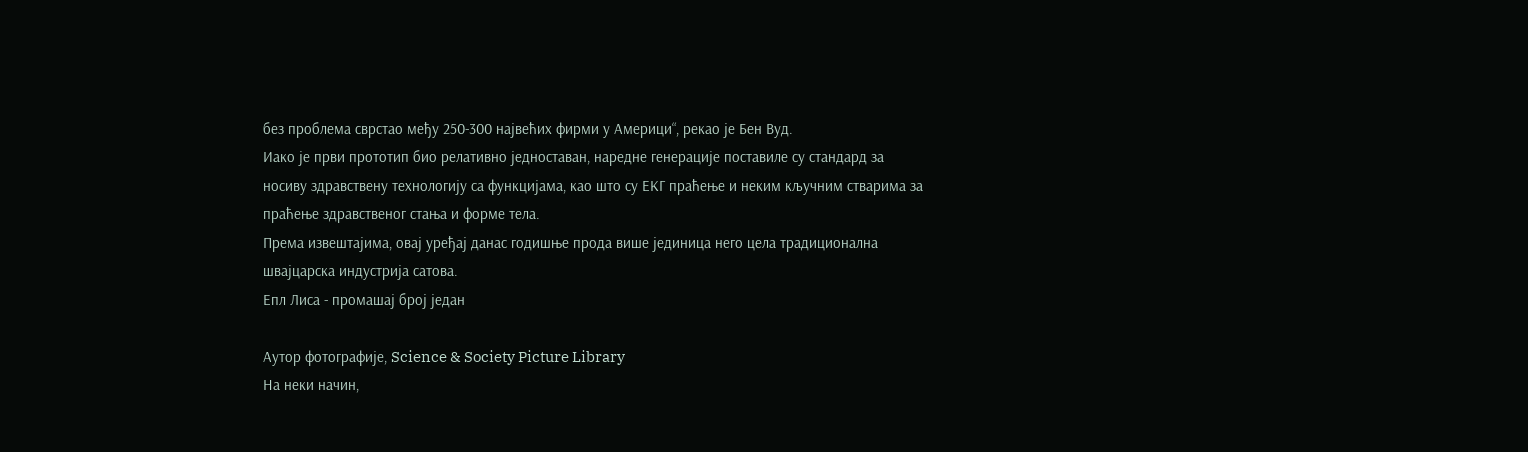без проблема сврстао међу 250-300 највећих фирми у Америци“, рекао је Бен Вуд.
Иако је први прототип био релативно једноставан, наредне генерације поставиле су стандард за носиву здравствену технологију са функцијама, као што су ЕКГ праћење и неким кључним стварима за праћење здравственог стања и форме тела.
Према извештајима, овај уређај данас годишње прода више јединица него цела традиционална швајцарска индустрија сатова.
Епл Лиса - промашај број један

Аутор фотографије, Science & Society Picture Library
На неки начин,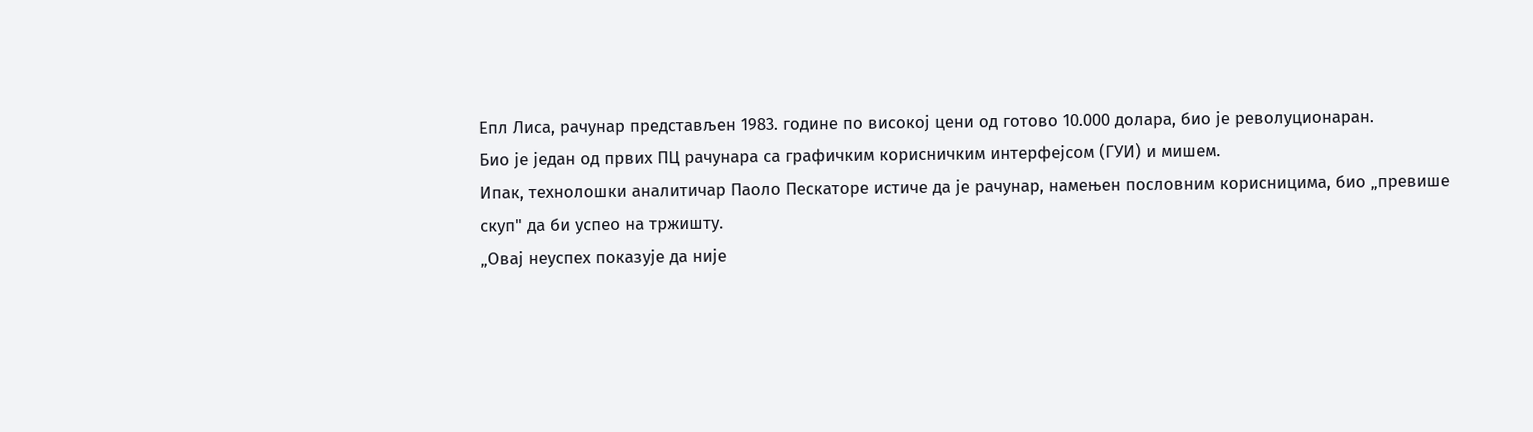Епл Лиса, рачунар представљен 1983. године по високој цени од готово 10.000 долара, био је револуционаран.
Био је један од првих ПЦ рачунара са графичким корисничким интерфејсом (ГУИ) и мишем.
Ипак, технолошки аналитичар Паоло Пескаторе истиче да је рачунар, намењен пословним корисницима, био „превише скуп" да би успео на тржишту.
„Овај неуспех показује да није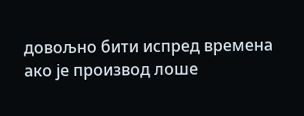довољно бити испред времена ако је производ лоше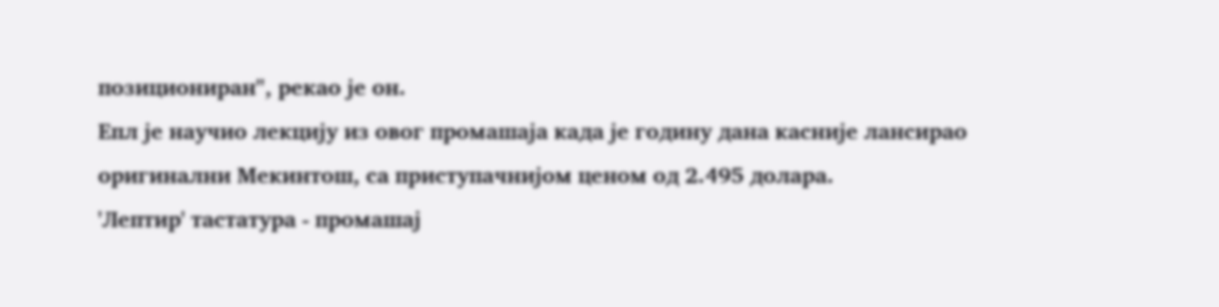позициониран", рекао је он.
Епл је научио лекцију из овог промашаја када је годину дана касније лансирао оригинални Мекинтош, са приступачнијом ценом од 2.495 долара.
'Лептир' тастатура - промашај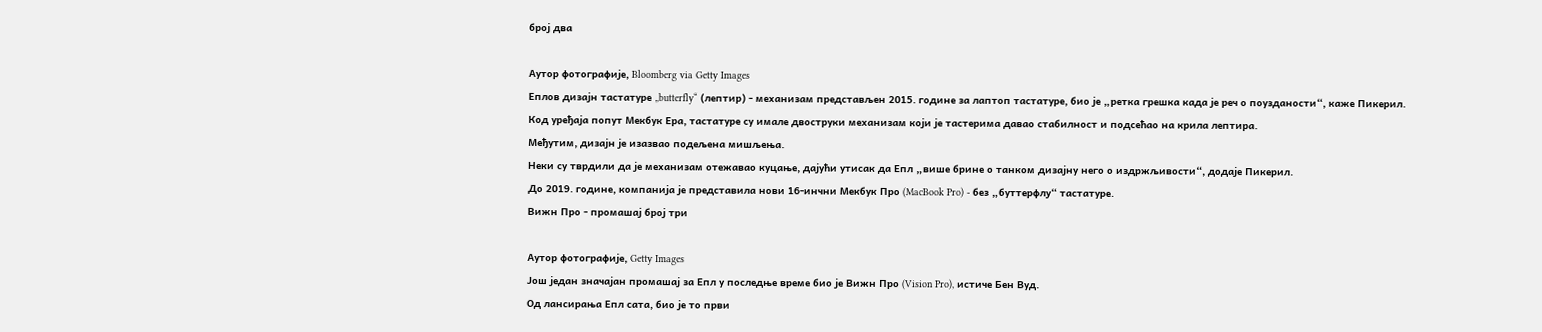број два

Аутор фотографије, Bloomberg via Getty Images
Еплов дизајн тастатуре „butterfly“ (лептир) - механизам представљен 2015. године за лаптоп тастатуре, био је „ретка грешка када је реч о поузданости“, каже Пикерил.
Код уређаја попут Мекбук Ера, тастатуре су имале двоструки механизам који је тастерима давао стабилност и подсећао на крила лептира.
Међутим, дизајн је изазвао подељена мишљења.
Неки су тврдили да је механизам отежавао куцање, дајући утисак да Епл „више брине о танком дизајну него о издржљивости“, додаје Пикерил.
До 2019. године, компанија је представила нови 16-инчни Мекбук Про (MacBook Pro) - без „буттерфлy“ тастатуре.
Вижн Про - промашај број три

Аутор фотографије, Getty Images
Још један значајан промашај за Епл у последње време био је Вижн Про (Vision Pro), истиче Бен Вуд.
Од лансирања Епл сата, био је то први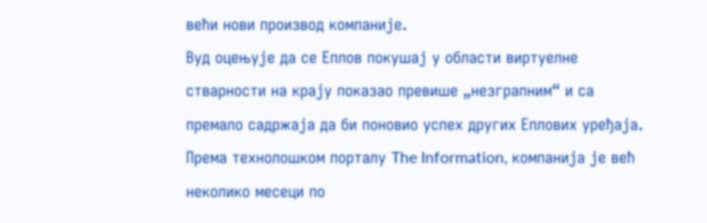већи нови производ компаније.
Вуд оцењује да се Еплов покушај у области виртуелне стварности на крају показао превише „незграпним“ и са премало садржаја да би поновио успех других Еплових уређаја.
Према технолошком порталу The Information, компанија је већ неколико месеци по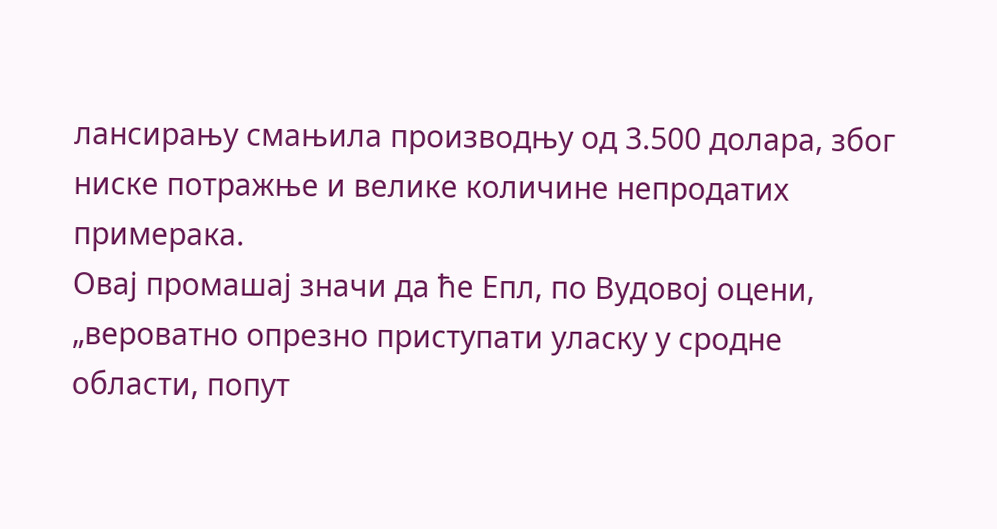лансирању смањила производњу од 3.500 долара, због ниске потражње и велике количине непродатих примерака.
Овај промашај значи да ће Епл, по Вудовој оцени, „вероватно опрезно приступати уласку у сродне области, попут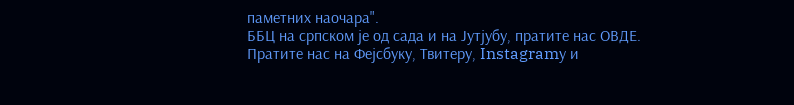паметних наочара".
ББЦ на српском је од сада и на Јутјубу, пратите нас ОВДЕ.
Пратите нас на Фејсбуку, Твитеру, Instagramу и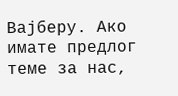Вајберу. Ако имате предлог теме за нас,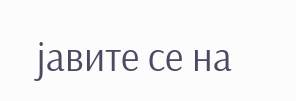јавите се на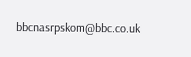bbcnasrpskom@bbc.co.uk